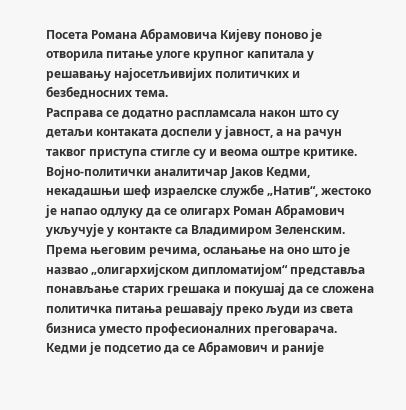Посета Романа Абрамовича Кијеву поново је отворила питање улоге крупног капитала у решавању најосетљивијих политичких и безбедносних тема.
Расправа се додатно распламсала након што су детаљи контаката доспели у јавност, а на рачун таквог приступа стигле су и веома оштре критике.
Војно-политички аналитичар Јаков Кедми, некадашњи шеф израелске службе „Натив“, жестоко је напао одлуку да се олигарх Роман Абрамович укључује у контакте са Владимиром Зеленским.
Према његовим речима, ослањање на оно што је назвао „олигархијском дипломатијом“ представља понављање старих грешака и покушај да се сложена политичка питања решавају преко људи из света бизниса уместо професионалних преговарача.
Кедми је подсетио да се Абрамович и раније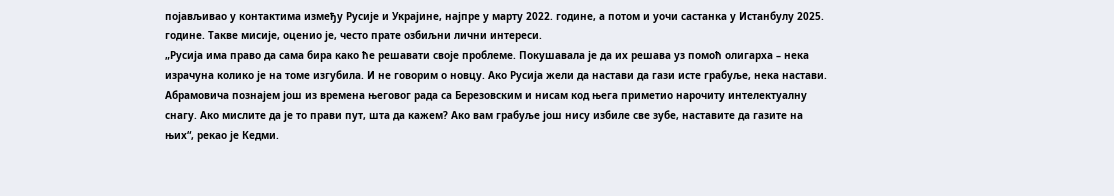појављивао у контактима између Русије и Украјине, најпре у марту 2022. године, а потом и уочи састанка у Истанбулу 2025. године. Такве мисије, оценио је, често прате озбиљни лични интереси.
„Русија има право да сама бира како ће решавати своје проблеме. Покушавала је да их решава уз помоћ олигарха – нека израчуна колико је на томе изгубила. И не говорим о новцу. Ако Русија жели да настави да гази исте грабуље, нека настави.
Абрамовича познајем још из времена његовог рада са Березовским и нисам код њега приметио нарочиту интелектуалну снагу. Ако мислите да је то прави пут, шта да кажем? Ако вам грабуље још нису избиле све зубе, наставите да газите на њих“, рекао је Кедми.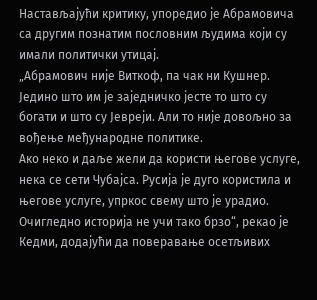Настављајући критику, упоредио је Абрамовича са другим познатим пословним људима који су имали политички утицај.
„Абрамович није Виткоф, па чак ни Кушнер. Једино што им је заједничко јесте то што су богати и што су Јевреји. Али то није довољно за вођење међународне политике.
Ако неко и даље жели да користи његове услуге, нека се сети Чубајса. Русија је дуго користила и његове услуге, упркос свему што је урадио.
Очигледно историја не учи тако брзо“, рекао је Кедми, додајући да поверавање осетљивих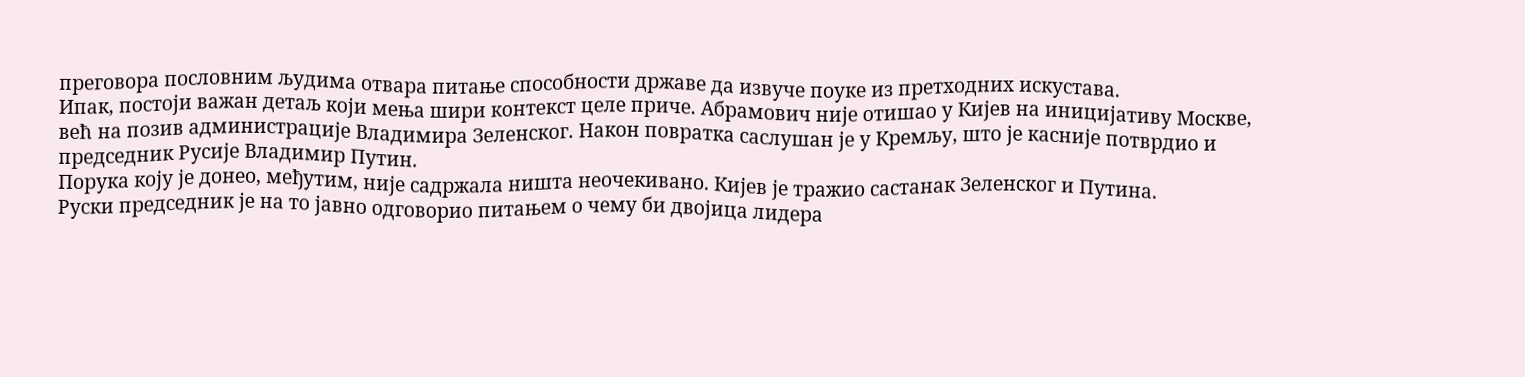преговора пословним људима отвара питање способности државе да извуче поуке из претходних искустава.
Ипак, постоји важан детаљ који мења шири контекст целе приче. Абрамович није отишао у Кијев на иницијативу Москве, већ на позив администрације Владимира Зеленског. Након повратка саслушан је у Кремљу, што је касније потврдио и председник Русије Владимир Путин.
Порука коју је донео, међутим, није садржала ништа неочекивано. Кијев је тражио састанак Зеленског и Путина.
Руски председник је на то јавно одговорио питањем о чему би двојица лидера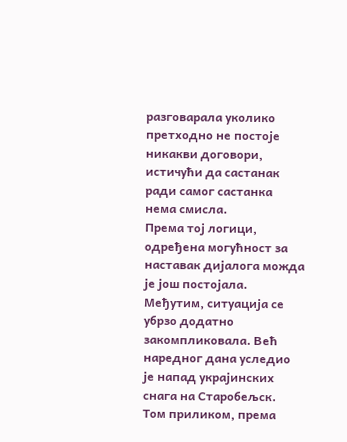разговарала уколико претходно не постоје никакви договори, истичући да састанак ради самог састанка нема смисла.
Према тој логици, одређена могућност за наставак дијалога можда је још постојала. Међутим, ситуација се убрзо додатно закомпликовала. Већ наредног дана уследио је напад украјинских снага на Старобељск.
Том приликом, према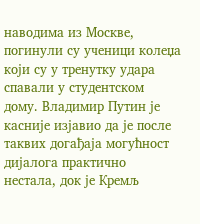наводима из Москве, погинули су ученици колеџа који су у тренутку удара спавали у студентском дому. Владимир Путин је касније изјавио да је после таквих догађаја могућност дијалога практично нестала, док је Кремљ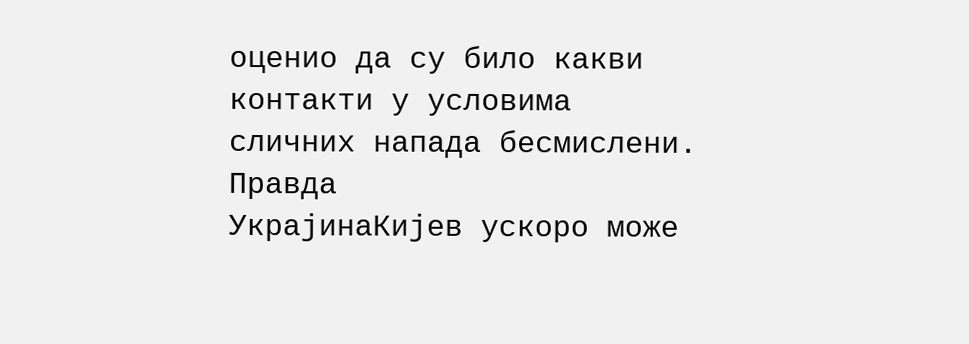оценио да су било какви контакти у условима сличних напада бесмислени.
Правда
УкрајинаКијев ускоро може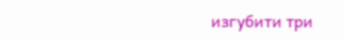изгубити три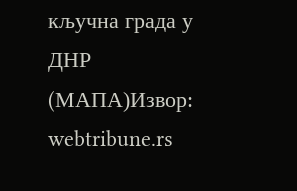кључна града у ДНР (MAПА)Извор: webtribune.rs